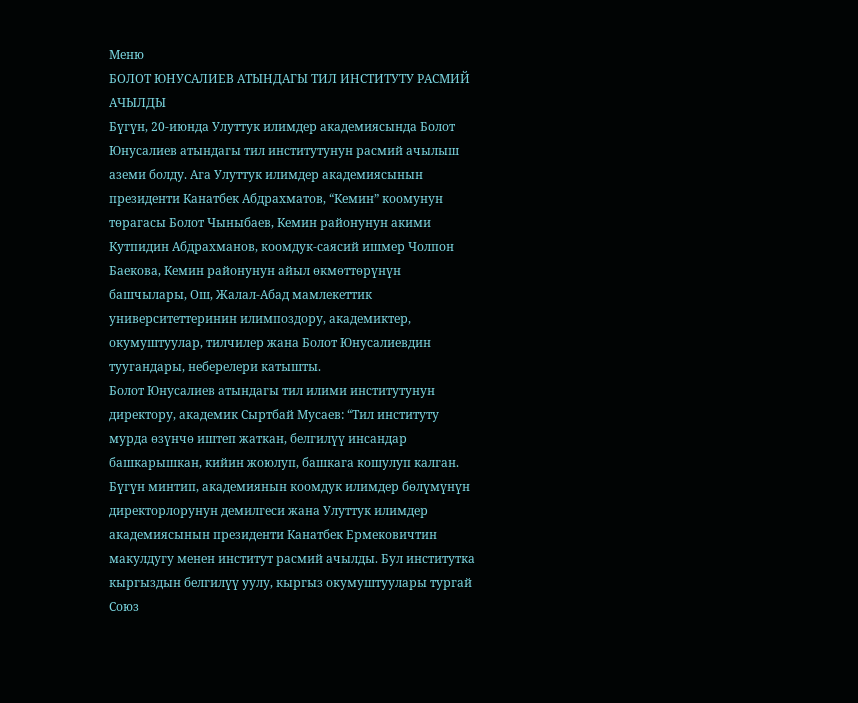Меню
БОЛОТ ЮНУСАЛИЕВ АТЫНДАГЫ ТИЛ ИНСТИТУТУ РАСМИЙ АЧЫЛДЫ
Бүгүн, 20-июнда Улуттук илимдер академиясында Болот Юнусалиев атындагы тил институтунун расмий ачылыш аземи болду. Ага Улуттук илимдер академиясынын президенти Канатбек Абдрахматов, “Кемин” коомунун төрагасы Болот Чыныбаев, Кемин районунун акими Кутпидин Абдрахманов, коомдук-саясий ишмер Чолпон Баекова, Кемин районунун айыл өкмөттөрүнүн башчылары, Ош, Жалал-Абад мамлекеттик университеттеринин илимпоздору, академиктер, окумуштуулар, тилчилер жана Болот Юнусалиевдин туугандары, неберелери катышты.
Болот Юнусалиев атындагы тил илими институтунун директору, академик Сыртбай Мусаев: “Тил институту мурда өзүнчө иштеп жаткан, белгилүү инсандар башкарышкан, кийин жоюлуп, башкага кошулуп калган. Бүгүн минтип, академиянын коомдук илимдер бөлүмүнүн директорлорунун демилгеси жана Улуттук илимдер академиясынын президенти Канатбек Ермековичтин макулдугу менен институт расмий ачылды. Бул институтка кыргыздын белгилүү уулу, кыргыз окумуштуулары тургай Союз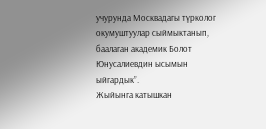учурунда Москвадагы түрколог окумуштуулар сыймыктанып, баалаган академик Болот Юнусалиевдин ысымын ыйгардык”.
Жыйынга катышкан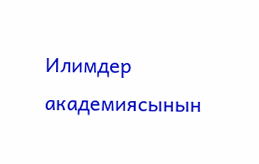Илимдер академиясынын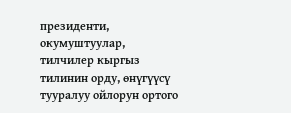президенти, окумуштуулар, тилчилер кыргыз тилинин орду, өнүгүүсү тууралуу ойлорун ортого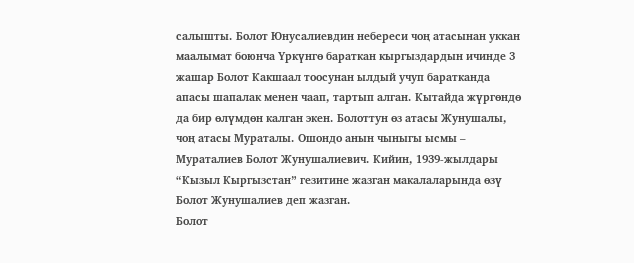салышты. Болот Юнусалиевдин небереси чоң атасынан уккан маалымат боюнча Үркүнгө бараткан кыргыздардын ичинде 3 жашар Болот Какшаал тоосунан ылдый учуп баратканда апасы шапалак менен чаап, тартып алган. Кытайда жүргөндө да бир өлүмдөн калган экен. Болоттун өз атасы Жунушалы, чоң атасы Мураталы. Ошондо анын чыныгы ысмы – Мураталиев Болот Жунушалиевич. Кийин, 1939-жылдары “Кызыл Кыргызстан” гезитине жазган макалаларында өзү Болот Жунушалиев деп жазган.
Болот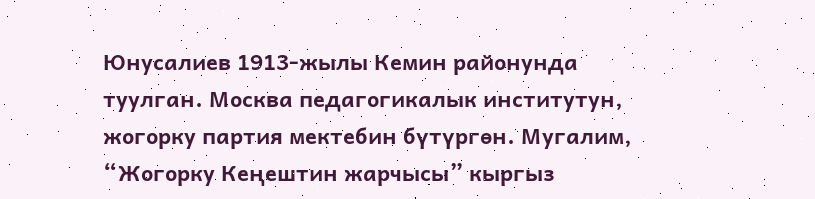Юнусалиев 1913-жылы Кемин районунда туулган. Москва педагогикалык институтун, жогорку партия мектебин бүтүргөн. Мугалим, “Жогорку Кеңештин жарчысы” кыргыз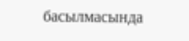басылмасында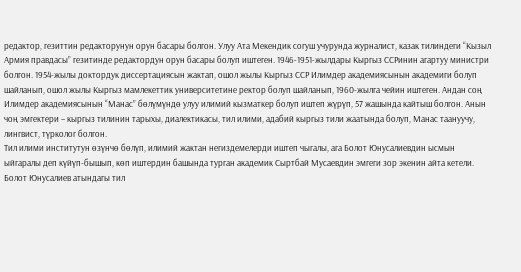редактор, гезиттин редакторунун орун басары болгон. Улуу Ата Мекендик согуш учурунда журналист, казак тилиндеги “Кызыл Армия правдасы” гезитинде редактордун орун басары болуп иштеген. 1946-1951-жылдары Кыргыз ССРинин агартуу министри болгон. 1954-жылы доктордук диссертациясын жактап, ошол жылы Кыргыз ССР Илимдер академиясынын академиги болуп шайланып, ошол жылы Кыргыз мамлекеттик университетине ректор болуп шайланып, 1960-жылга чейин иштеген. Андан соң Илимдер академиясынын “Манас” бөлүмүндө улуу илимий кызматкер болуп иштеп жүрүп, 57 жашында кайтыш болгон. Анын чоң эмгектери – кыргыз тилинин тарыхы, диалектикасы, тил илими, адабий кыргыз тили жаатында болуп, Манас таануучу, лингвист, түрколог болгон.
Тил илими институтун өзүнчө бөлүп, илимий жактан негиздемелерди иштеп чыгалы, ага Болот Юнусалиевдин ысмын ыйгаралы деп күйүп-бышып, көп иштердин башында турган академик Сыртбай Мусаевдин эмгеги зор экенин айта кетели.
Болот Юнусалиев атындагы тил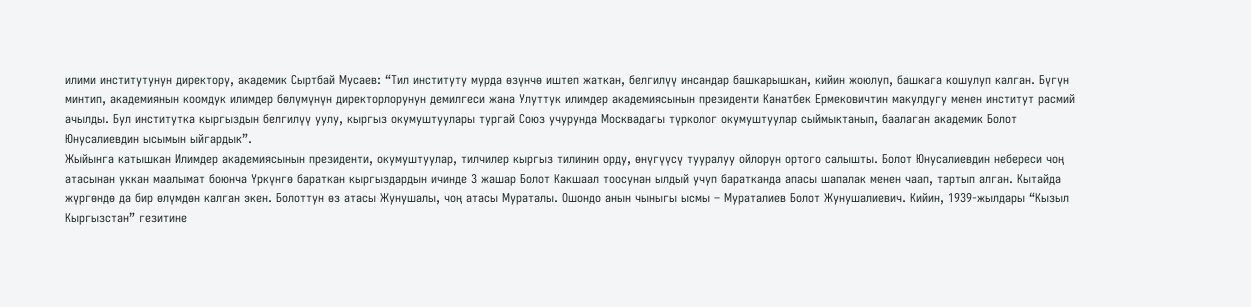илими институтунун директору, академик Сыртбай Мусаев: “Тил институту мурда өзүнчө иштеп жаткан, белгилүү инсандар башкарышкан, кийин жоюлуп, башкага кошулуп калган. Бүгүн минтип, академиянын коомдук илимдер бөлүмүнүн директорлорунун демилгеси жана Улуттук илимдер академиясынын президенти Канатбек Ермековичтин макулдугу менен институт расмий ачылды. Бул институтка кыргыздын белгилүү уулу, кыргыз окумуштуулары тургай Союз учурунда Москвадагы түрколог окумуштуулар сыймыктанып, баалаган академик Болот Юнусалиевдин ысымын ыйгардык”.
Жыйынга катышкан Илимдер академиясынын президенти, окумуштуулар, тилчилер кыргыз тилинин орду, өнүгүүсү тууралуу ойлорун ортого салышты. Болот Юнусалиевдин небереси чоң атасынан уккан маалымат боюнча Үркүнгө бараткан кыргыздардын ичинде 3 жашар Болот Какшаал тоосунан ылдый учуп баратканда апасы шапалак менен чаап, тартып алган. Кытайда жүргөндө да бир өлүмдөн калган экен. Болоттун өз атасы Жунушалы, чоң атасы Мураталы. Ошондо анын чыныгы ысмы – Мураталиев Болот Жунушалиевич. Кийин, 1939-жылдары “Кызыл Кыргызстан” гезитине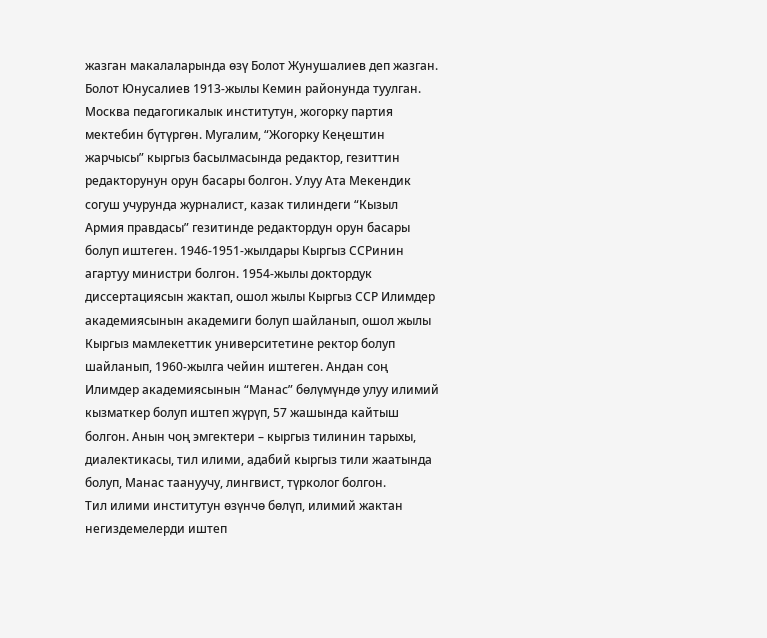жазган макалаларында өзү Болот Жунушалиев деп жазган.
Болот Юнусалиев 1913-жылы Кемин районунда туулган. Москва педагогикалык институтун, жогорку партия мектебин бүтүргөн. Мугалим, “Жогорку Кеңештин жарчысы” кыргыз басылмасында редактор, гезиттин редакторунун орун басары болгон. Улуу Ата Мекендик согуш учурунда журналист, казак тилиндеги “Кызыл Армия правдасы” гезитинде редактордун орун басары болуп иштеген. 1946-1951-жылдары Кыргыз ССРинин агартуу министри болгон. 1954-жылы доктордук диссертациясын жактап, ошол жылы Кыргыз ССР Илимдер академиясынын академиги болуп шайланып, ошол жылы Кыргыз мамлекеттик университетине ректор болуп шайланып, 1960-жылга чейин иштеген. Андан соң Илимдер академиясынын “Манас” бөлүмүндө улуу илимий кызматкер болуп иштеп жүрүп, 57 жашында кайтыш болгон. Анын чоң эмгектери – кыргыз тилинин тарыхы, диалектикасы, тил илими, адабий кыргыз тили жаатында болуп, Манас таануучу, лингвист, түрколог болгон.
Тил илими институтун өзүнчө бөлүп, илимий жактан негиздемелерди иштеп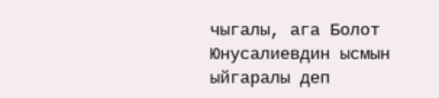чыгалы, ага Болот Юнусалиевдин ысмын ыйгаралы деп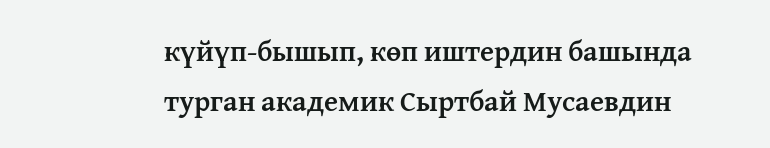күйүп-бышып, көп иштердин башында турган академик Сыртбай Мусаевдин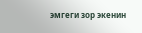эмгеги зор экенин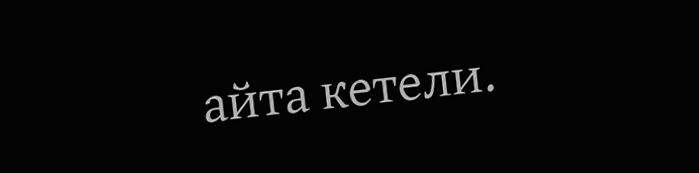айта кетели.